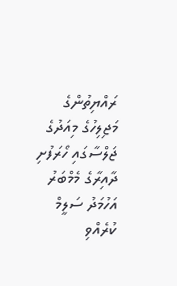ރައްޔިތުންގެ މަޖިލިހުގެ މިއަދުގެ ޖަލްސާގައި ހޯރަފުށި ދާއިރާގެ މެމްބަރު އަހުމަދު ސަލީމް ކުރެއްވި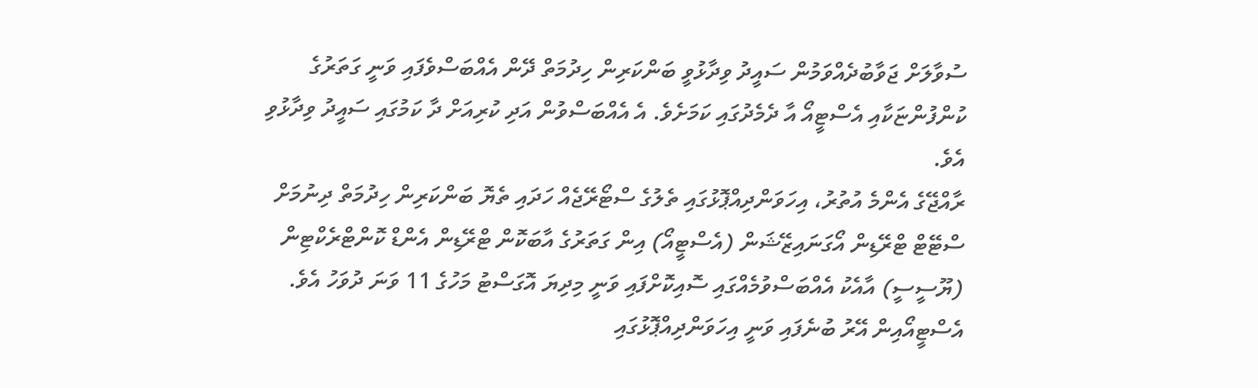ސުވާލަށް ޖަވާބުދެއްވަމުން ސައީދު ވިދާޅުވީ ބަންކަރިން ހިދުމަތް ދޭން އެއްބަސްވެފައި ވަނީ ގަތަރުގެ ކުންފުންޏަކާއި އެސްޓީއޯ އާ ދެމެދުގައި ކަމަށެވެ. އެ އެއްބަސްވުން އަދި ކުރިއަށް ދާ ކަމުގައި ސައީދު ވިދާޅުވި އެވެ.
ރާއްޖޭގެ އެންމެ އުތުރު، އިހަވަންދިއްޕޮޅުގައި ތެލުގެ ސްޓޯރޭޖެއް ހަދައި ތެޔޮ ބަންކަރިން ހިދުމަތް ދިނުމަށް ސްޓޭޓް ޓްރޭޑިން އޯގަނައިޒޭޝަން (އެސްޓީއޯ) އިން ގަތަރުގެ އާބަކޮން ޓްރޭޑިން އެންޑް ކޮންޓްރެކްޓިން (ޔޫސީސީ) އާއެކު އެއްބަސްވުމެއްގައި ސޮއިކޮށްފައި ވަނީ މިދިޔަ އޮގަސްޓު މަހުގެ 11 ވަނަ ދުވަހު އެވެ.
އެސްޓީއޯއިން އޭރު ބުނެފައި ވަނީ އިހަވަންދިއްޕޮޅުގައި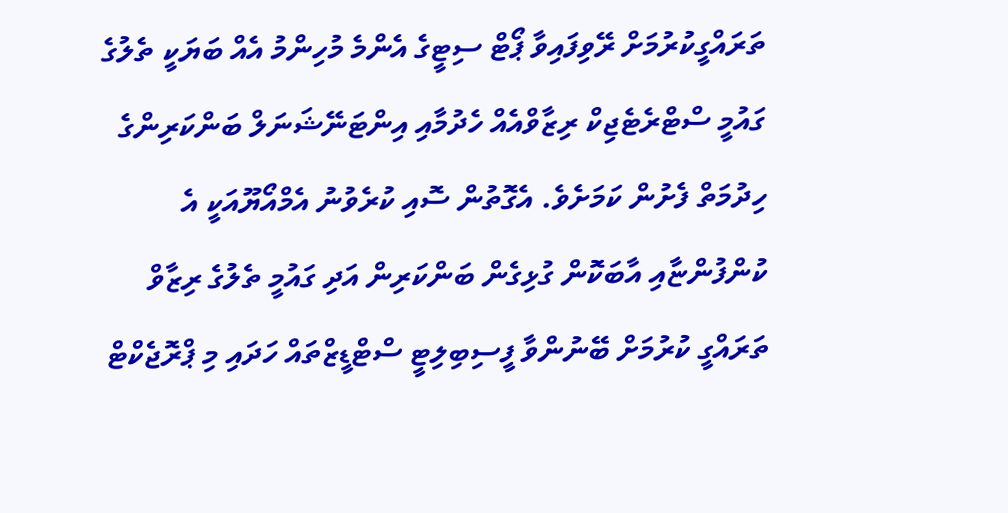ތަރައްގީކުރުމަށް ރޭވިފައިވާ ޕޯޓް ސިޓީގެ އެންމެ މުހިންމު އެއް ބަޔަކީ ތެލުގެ ގައުމީ ސްޓްރެޓެޖިކް ރިޒާވްއެއް ހެދުމާއި އިންޓަނޭޝަނަލް ބަންކަރިންގެ ހިދުމަތް ފެށުން ކަމަށެވެ. އެގޮތުން ސޮއި ކުރެވުނު އެމްއޯޔޫއަކީ އެ ކުންފުންޏާއި އާބަކޮން ގުޅިގެން ބަންކަރިން އަދި ގައުމީ ތެލުގެ ރިޒާވް ތަރައްގީ ކުރުމަށް ބޭނުންވާ ފީސިބިލިޓީ ސްޓްޑީޒްތައް ހަދައި މި ޕްރޮޖެކްޓް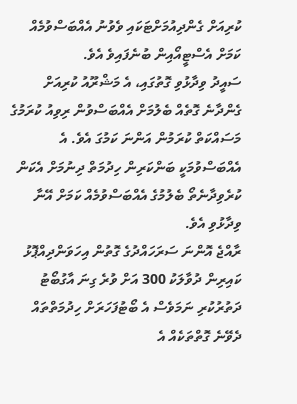ކުރިއަށް ގެންދިއުމަށްޓަކައި ވެވުނު އެއްބަސްވުމެއް ކަމަށް އެސްޓީއޯއިން ބުނެފައިވެ އެވެ.
ސައީދު ވިދާޅުވި ގޮތުގައި، އެ މަޝްރޫއު ކުރިއަށް ގެންދާނެ ގޮތެއް ބެލުމަށް އެއްބަސްވުން ރިވިއު ކުރަމުގެ މަސައްކަތް ކުރަމުން އަންނަ ކަމުގަ އެވެ. އެ އެއްބަސްވުމަކީ ބަންކަރިން ހިދުމަތް ދިނުމަށް އެކަން ކުރެވިދާނެތޯ ބެލުމުގެ އެއްބަސްވުމެއް ކަމަށް އޭނާ ވިދާޅުވި އެވެ.
ރާއްޖެ އޮންނަ ސަރަހައްދުގެ ގޮތުން އިހަވަންދިއްޕޮޅު ކައިރިން ދުވާލަކު 300 އަށް ވުރެ ގިނަ އާގުބޯޓު ދަތުރުކުރި ނަމަވެސް އެ ބޯޓުފަހަރަށް ހިދުމަތްތައް ދެވޭނެ ގޮތްތަކެއް އެ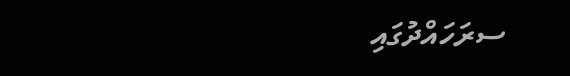ސރަހައްދުގައި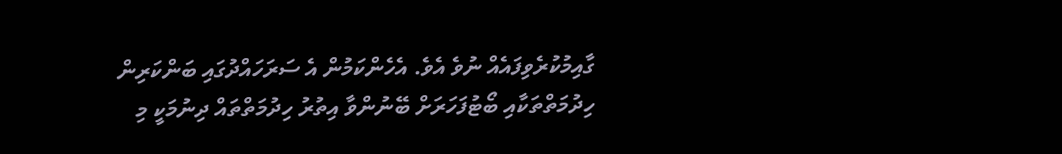ގާއިމުކުރެވިފައެއް ނުވެ އެވެ. އެހެންކަމުން އެ ސަރަހައްދުގައި ބަންކަރިން ހިދުމަތްތަކާއި ބޯޓުފަހަރަށް ބޭނުންވާ އިތުރު ހިދުމަތްތައް ދިނުމަކީ މި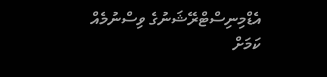އެޑްމިނިސްޓްރޭޝަނުގެ ވިސްނުމެއް ކަމަށް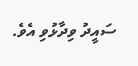ސައީދު ވިދާޅުވި އެވެ.